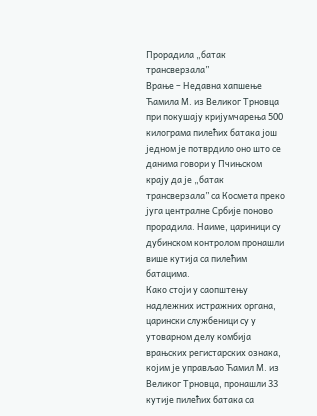Прорадила „батак трансверзала”
Врање – Недавна хапшење Ћамила М. из Великог Трновца при покушају кријумчарења 500 килограма пилећих батака још једном је потврдило оно што се данима говори у Пчињском крају да је „батак трансверзала” са Космета преко југа централне Србије поново прорадила. Наиме, цариници су дубинском контролом пронашли више кутија са пилећим батацима.
Како стоји у саопштењу надлежних истражних органа, царински службеници су у утоварном делу комбија врањских регистарских ознака, којим је управљао Ћамил М. из Великог Трновца, пронашли 33 кутије пилећих батака са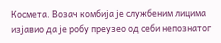Космета. Возач комбија је службеним лицима изјавио да је робу преузео од себи непознатог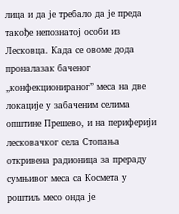лица и да је требало да је преда такође непознатој особи из Лесковца. Када се овоме дода проналазак баченог „конфекционираног” меса на две локације у забаченим селима општине Прешево, и на периферији лесковачког села Стопања откривена радионица за прераду сумњивог меса са Космета у роштиљ месо онда је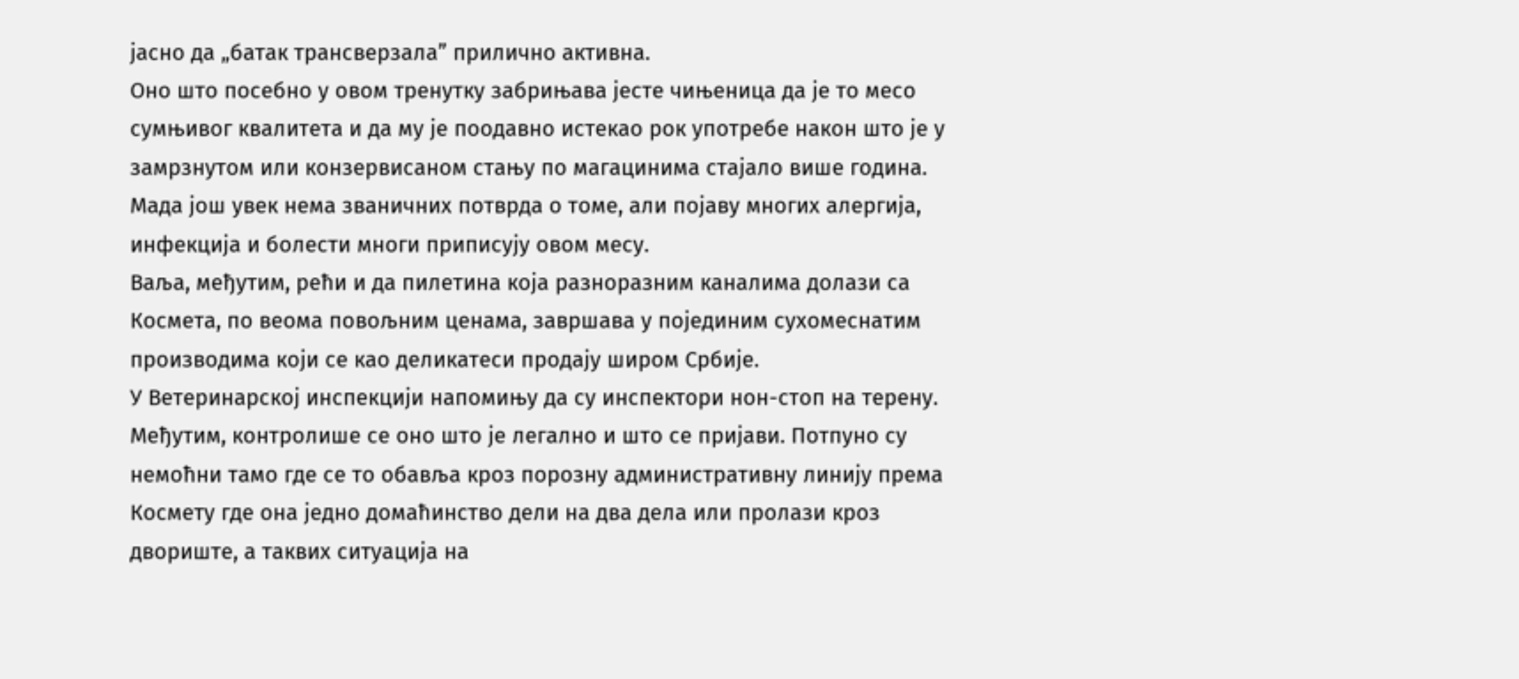јасно да „батак трансверзала” прилично активна.
Оно што посебно у овом тренутку забрињава јесте чињеница да је то месо сумњивог квалитета и да му је поодавно истекао рок употребе након што је у замрзнутом или конзервисаном стању по магацинима стајало више година. Мада још увек нема званичних потврда о томе, али појаву многих алергија, инфекција и болести многи приписују овом месу.
Ваља, међутим, рећи и да пилетина која разноразним каналима долази са Космета, по веома повољним ценама, завршава у појединим сухомеснатим производима који се као деликатеси продају широм Србије.
У Ветеринарској инспекцији напомињу да су инспектори нон-стоп на терену. Међутим, контролише се оно што је легално и што се пријави. Потпуно су немоћни тамо где се то обавља кроз порозну административну линију према Космету где она једно домаћинство дели на два дела или пролази кроз двориште, а таквих ситуација на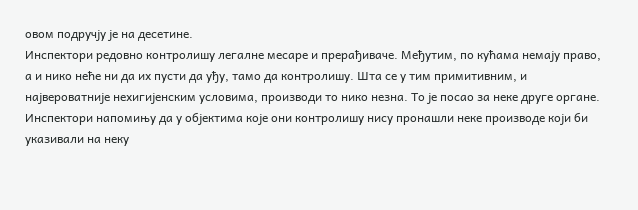овом подручју је на десетине.
Инспектори редовно контролишу легалне месаре и прерађиваче. Међутим, по кућама немају право, а и нико неће ни да их пусти да уђу, тамо да контролишу. Шта се у тим примитивним, и највероватније нехигијенским условима, производи то нико незна. То је посао за неке друге органе.
Инспектори напомињу да у објектима које они контролишу нису пронашли неке производе који би указивали на неку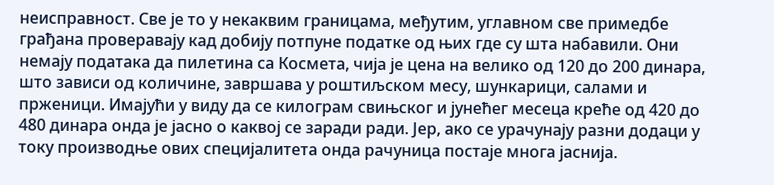неисправност. Све је то у некаквим границама, међутим, углавном све примедбе грађана проверавају кад добију потпуне податке од њих где су шта набавили. Они немају података да пилетина са Космета, чија је цена на велико од 120 до 200 динара, што зависи од количине, завршава у роштиљском месу, шункарици, салами и прженици. Имајући у виду да се килограм свињског и јунећег месеца креће од 420 до 480 динара онда је јасно о каквој се заради ради. Јер, ако се урачунају разни додаци у току производње ових специјалитета онда рачуница постаје многа јаснија.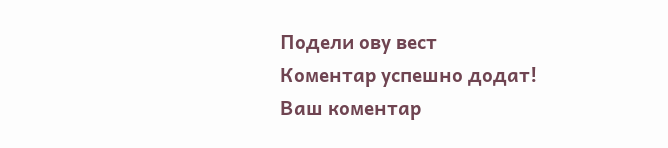Подели ову вест
Комeнтар успeшно додат!
Ваш комeнтар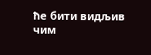ћe бити видљив чим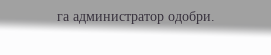га администратор одобри.